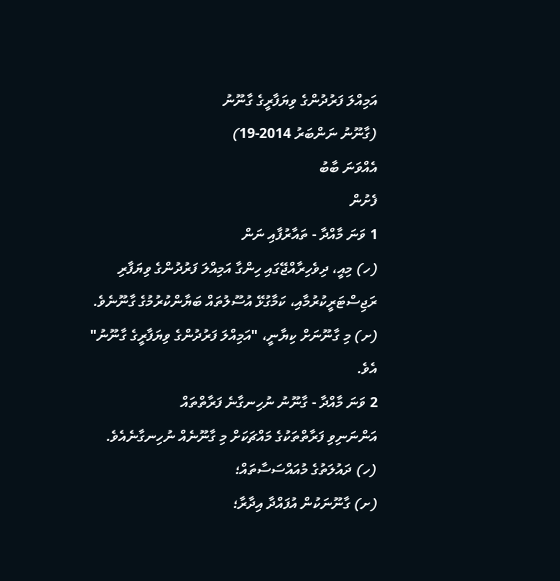އަމިއްލަ ފަރުދުންގެ ވިޔަފާރީގެ ގާނޫނު
(ގާނޫނު ނަންބަރު 2014-19)
އެއްވަނަ ބާބު
ފެށުން
1 ވަނަ މާއްދާ - ތައާރުފާއި ނަން
(ހ) މިއީ، ދިވެހިރާއްޖޭގައި ހިންގާ އަމިއްލަ ފަރުދުންގެ ވިޔަފާރި ރަޖިސްޓަރީކުރުމާއި، ކަމާގުޅޭ އުސޫލުތައް ބަޔާންކުރުމުގެ ގާނޫނެވެ.
(ށ) މި ގާނޫނަށް ކިޔާނީ، "އަމިއްލަ ފަރުދުންގެ ވިޔަފާރީގެ ގާނޫނު" އެވެ.
2 ވަނަ މާއްދާ - ގާނޫނު ނުހިނގާނެ ފަރާތްތައް
އަންނަނިވި ފަރާތްތަކުގެ މައްޗަކަށް މި ގާނޫނެއް ނުހިނގާނެއެވެ.
(ހ) ދައުލަތުގެ މުއައްސަސާތައް؛
(ށ) ގާނޫނަކުން އުފައްދާ އިދާރާ؛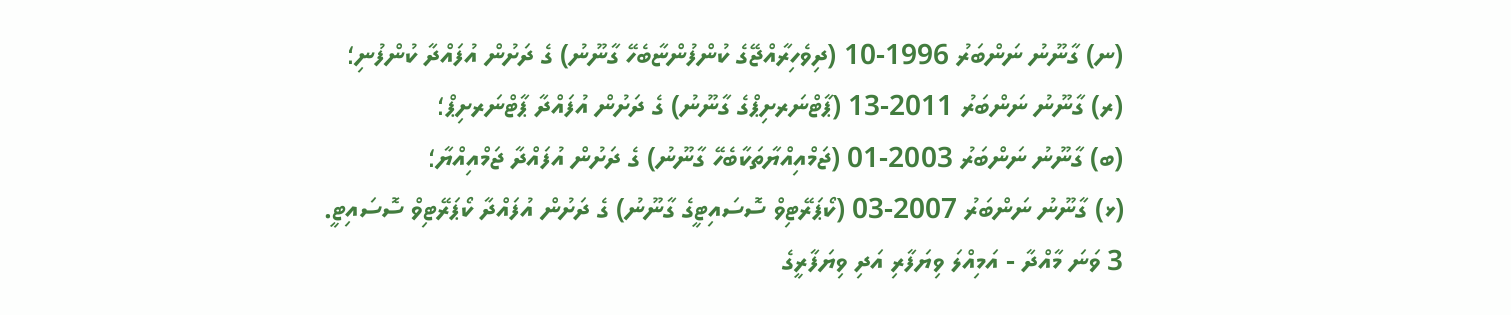(ނ) ގާނޫނު ނަންބަރު 1996-10 (ދިވެހިރާއްޖޭގެ ކުންފުންޏާބެހޭ ގާނޫނު) ގެ ދަށުން އުފައްދާ ކުންފުނި؛
(ރ) ގާނޫނު ނަންބަރު 2011-13 (ޕާޓްނަރށިޕްގެ ގާނޫނު) ގެ ދަށުން އުފައްދާ ޕާޓްނަރށިޕް؛
(ބ) ގާނޫނު ނަންބަރު 2003-01 (ޖަމްއިއްޔާތަކާބެހޭ ގާނޫނު) ގެ ދަށުން އުފައްދާ ޖަމްއިއްޔާ؛
(ޅ) ގާނޫނު ނަންބަރު 2007-03 (ކޯޕަރޭޓިވް ސޮސައިޓީގެ ގާނޫނު) ގެ ދަށުން އުފައްދާ ކޯޕަރޭޓިވް ސޮސައިޓީ.
3 ވަނަ މާއްދާ - އަމިއްލަ ވިޔަފާރި އަދި ވިޔަފާރީގެ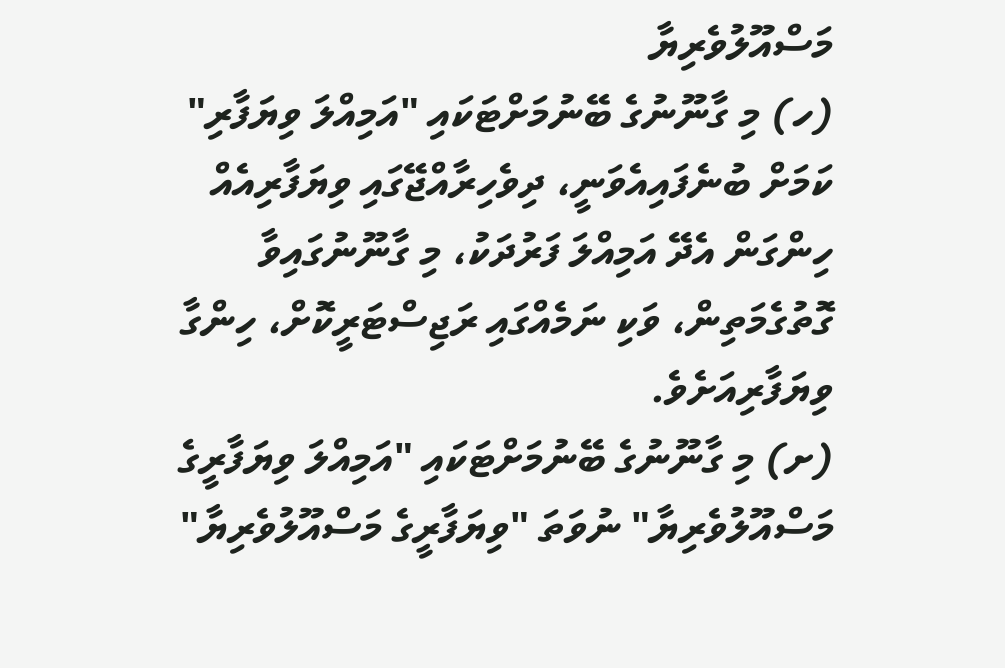މަސްއޫލުވެރިޔާ
(ހ) މި ގާނޫނުގެ ބޭނުމަށްޓަކައި "އަމިއްލަ ވިޔަފާރި" ކަމަށް ބުނެފައިއެވަނީ، ދިވެހިރާއްޖޭގައި ވިޔަފާރިއެއް ހިންގަން އެދޭ އަމިއްލަ ފަރުދަކު، މި ގާނޫނުގައިވާ ގޮތުގެމަތިން، ވަކި ނަމެއްގައި ރަޖިސްޓަރީކޮށް، ހިންގާ ވިޔަފާރިއަށެވެ.
(ށ) މި ގާނޫނުގެ ބޭނުމަށްޓަކައި "އަމިއްލަ ވިޔަފާރީގެ މަސްއޫލުވެރިޔާ" ނުވަތަ "ވިޔަފާރީގެ މަސްއޫލުވެރިޔާ"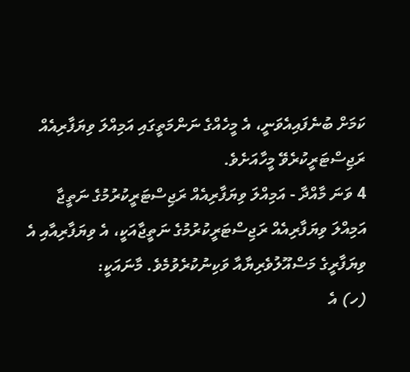ކަމަށް ބުނެފައިއެވަނީ، އެ މީހެއްގެ ނަންމަތީގައި އަމިއްލަ ވިޔަފާރިއެއް ރަޖިސްޓަރީކުރެވޭ މީހާއަށެވެ.
4 ވަނަ މާއްދާ - އަމިއްލަ ވިޔަފާރިއެއް ރަޖިސްޓަރީކުރުމުގެ ނަތީޖާ
އަމިއްލަ ވިޔަފާރިއެއް ރަޖިސްޓަރީކުރުމުގެ ނަތީޖާއަކީ، އެ ވިޔަފާރިއާއި އެ ވިޔަފާރީގެ މަސްއޫލުވެރިޔާއާ ވަކިނުކުރެވުމެވެ. މާނައަކީ:
(ހ) އެ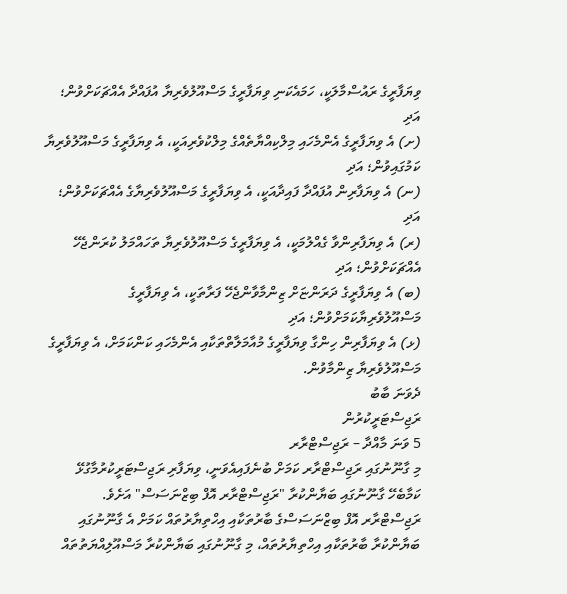ވިޔަފާރީގެ ރައުސްމާލަކީ، ހަމައެކަނި ވިޔަފާރީގެ މަސްއޫލުވެރިޔާ އުފައްދާ އެއްޗަކަށްވުން؛ އަދި
(ށ) އެ ވިޔަފާރީގެ އެންމެހައި މިލްކިއްޔާތެއްގެ މިލްކުވެރިއަކީ، އެ ވިޔަފާރީގެ މަސްއޫލުވެރިޔާ ކަމުގައިވުން؛ އަދި
(ނ) އެ ވިޔަފާރިން އުފައްދާ ފައިދާއަކީ، އެ ވިޔަފާރީގެ މަސްއޫލުވެރިޔާގެ އެއްޗަކަށްވުން؛ އަދި
(ރ) އެ ވިޔަފާރިންވާ ގެއްލުމަކީ، އެ ވިޔަފާރީގެ މަސްއޫލުވެރިޔާ ތަހައްމަލު ކުރަންޖެހޭ އެއްޗަކަށްވުން؛ އަދި
(ބ) އެ ވިޔަފާރީގެ ދަރަންޏަށް ޒިންމާވާންޖެހޭ ފަރާތަކީ، އެ ވިޔަފާރީގެ މަސްއޫލުވެރިޔާކަމަށްވުން؛ އަދި
(ޅ) އެ ވިޔަފާރިން ހިންގާ ވިޔަފާރީގެ މުއާމަލާތްތަކާއި އެންމެހައި ކަންކަމަށް، އެ ވިޔަފާރީގެ މަސްއޫލުވެރިޔާ ޒިންމާވުން.
ދެވަނަ ބާބު
ރަޖިސްޓަރީކުރުން
5 ވަނަ މާއްދާ – ރަޖިސްޓްރާރ
މި ގާނޫނުގައި ރަޖިސްޓްރާރ ކަމަށް ބުނެފައިއެވަނީ، ވިޔަފާރި ރަޖިސްޓަރީކުރުމާގުޅޭ ކަމާބެހޭ ގާނޫނުގައި ބަޔާންކުރާ "ރަޖިސްޓްރާރ އޮފް ބިޒްނަސަސް" އަށެވެ. ރަޖިސްޓްރާރ އޮފް ބިޒްނަސަސްގެ ބާރުތަކާއި އިހްތިޔާރުތައް ކަމަށް އެ ގާނޫނުގައި ބަޔާންކުރާ ބާރުތަކާއި އިހްތިޔާރުތައް، މި ގާނޫނުގައި ބަޔާންކުރާ މަސްއޫލިއްޔަތުތައް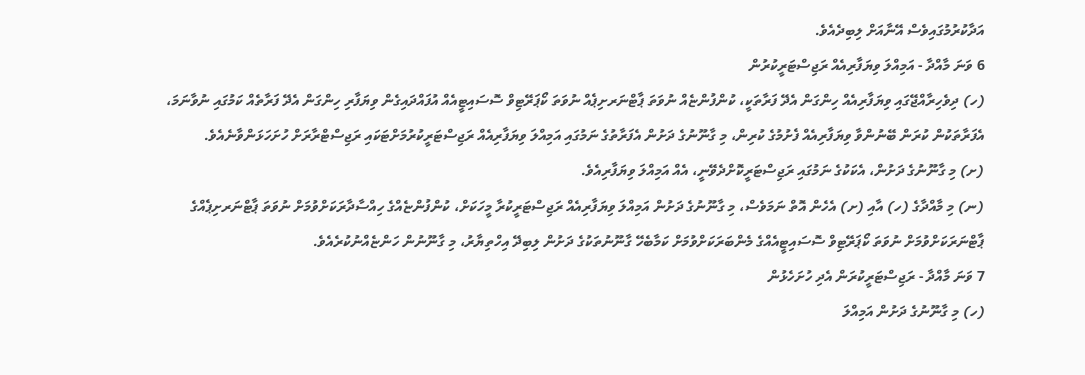އަދާކުރުމުގައިވެސް އޭނާއަށް ލިބިދެއެވެ.
6 ވަނަ މާއްދާ - އަމިއްލަ ވިޔަފާރިއެއް ރަޖިސްޓަރީކުރުން
(ހ) ދިވެހިރާއްޖޭގައި ވިޔަފާރިއެއް ހިންގަން އެދޭ ފަރާތަކީ، ކުންފުންޏެއް ނުވަތަ ޕާޓްނަރށިޕެއް ނުވަތަ ކޯޕަރޭޓިވް ސޮސައިޓީއެއް އުފައްދައިގެން ވިޔަފާރި ހިންގަން އެދޭ ފަރާތެއް ކަމުގައި ނުވާނަމަ، އެފަރާތަކުން ކުރަން ބޭނުންވާ ވިޔަފާރިއެއް ފެށުމުގެ ކުރިން، މި ގާނޫނުގެ ދަށުން އެފަރާތުގެ ނަމުގައި އަމިއްލަ ވިޔަފާރިއެއް ރަޖިސްޓަރީކުރުމަށްޓަކައި ރަޖިސްޓްރާރަށް ހުށަހަޅަންވާނެއެވެ.
(ށ) މި ގާނޫނުގެ ދަށުން، އެކަކުގެ ނަމުގައި ރަޖިސްޓަރީކޮށްދެވޭނީ، އެއް އަމިއްލަ ވިޔަފާރިއެވެ.
(ނ) މި މާއްދާގެ (ހ) އާއި (ށ) އެހެން އޮތް ނަމަވެސް، މި ގާނޫނުގެ ދަށުން އަމިއްލަ ވިޔަފާރިއެއް ރަޖިސްޓަރީކުރާ މީހަކަށް، ކުންފުންޏެއްގެ ހިއްސާދާރަކަށްވުމަށް ނުވަތަ ޕާޓްނަރށިޕެއްގެ ޕާޓްނަރަކަށްވުމަށް ނުވަތަ ކޯޕަރޭޓިވް ސޮސައިޓީއެއްގެ މެންބަރަކަށްވުމަށް ކަމާބެހޭ ގާނޫނުތަކުގެ ދަށުން ލިބިދޭ އިހްތިޔާރު، މި ގާނޫނުން ހަންޏެއްނުކުރެއެވެ.
7 ވަނަ މާއްދާ - ރަޖިސްޓަރީކުރަން އެދި ހުށަހެޅުން
(ހ) މި ގާނޫނުގެ ދަށުން އަމިއްލަ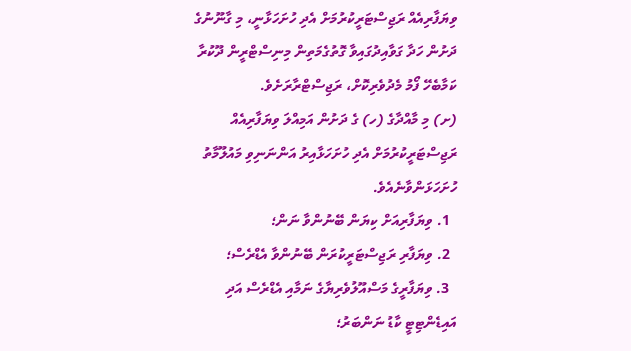ވިޔަފާރިއެއް ރަޖިސްޓަރީކުރުމަށް އެދި ހުށަހަޅާނީ، މި ގާނޫނުގެ ދަށުން ހަދާ ގަވާއިދުގައިވާ ގޮތުގެމަތިން މިނިސްޓްރީން ދޫކުރާ ކަމާބެހޭ ފޯމު މެދުވެރިކޮށް، ރަޖިސްޓްރާރަށެވެ.
(ށ) މި މާއްދާގެ (ހ) ގެ ދަށުން އަމިއްލަ ވިޔަފާރިއެއް ރަޖިސްޓަރީކުރުމަށް އެދި ހުށަހަޅާއިރު އަންނަނިވި މައުލޫމާތު ހުށަހަޅަންވާނެއެވެ.
  1. ވިޔަފާރިއަށް ކިޔަން ބޭނުންވާ ނަން؛
  2. ވިޔަފާރި ރަޖިސްޓަރީކުރަން ބޭނުންވާ އެޑްރެސް؛
  3. ވިޔަފާރީގެ މަސްއޫލުވެރިޔާގެ ނަމާއި އެޑްރެސް އަދި އައިޑެންޓިޓީ ކާޑު ނަންބަރު؛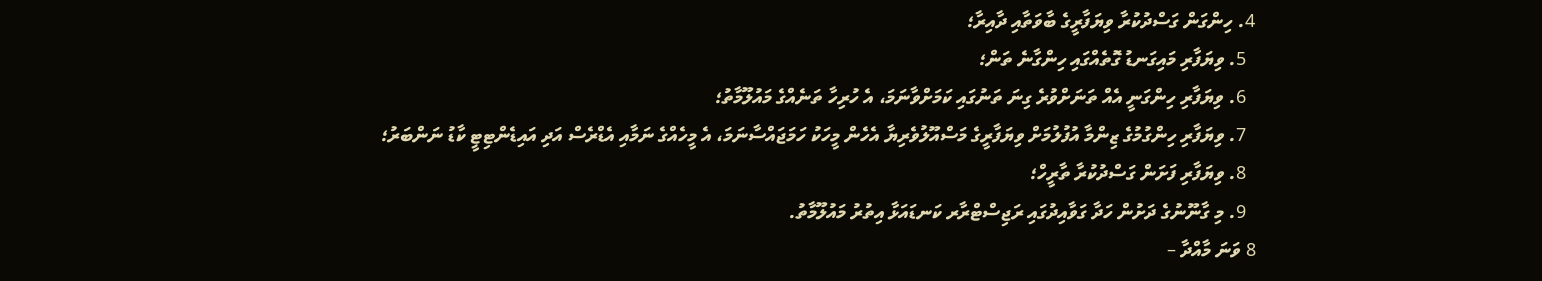4. ހިންގަން ގަސްދުކުރާ ވިޔަފާރީގެ ބާވަތާއި ދާއިރާ؛
  5. ވިޔަފާރި މައިގަނޑު ގޮތެއްގައި ހިންގާނެ ތަން؛
  6. ވިޔަފާރި ހިންގަނީ އެއް ތަނަށްވުރެ ގިނަ ތަނުގައި ކަމަށްވާނަމަ، އެ ހުރިހާ ތަނެއްގެ މައުލޫމާތު؛
  7. ވިޔަފާރި ހިންގުމުގެ ޒިންމާ އުފުލުމަށް ވިޔަފާރީގެ މަސްއޫލުވެރިޔާ އެހެން މީހަކު ހަމަޖައްސާނަމަ، އެ މީހެއްގެ ނަމާއި އެޑްރެސް އަދި އައިޑެންޓިޓީ ކާޑު ނަންބަރު؛
  8. ވިޔަފާރި ފަށަން ގަސްދުކުރާ ތާރީހް؛
  9. މި ގާނޫނުގެ ދަށުން ހަދާ ގަވާއިދުގައި ރަޖިސްޓްރާރ ކަނޑައަޅާ އިތުރު މައުލޫމާތު.
8 ވަނަ މާއްދާ –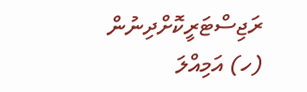ރަޖިސްޓަރީކޮށްދިނުން
(ހ) އަމިއްލަ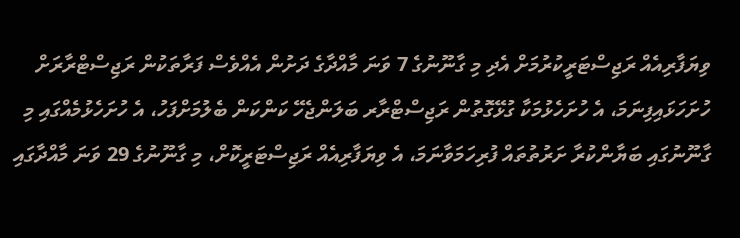ވިޔަފާރިއެއް ރަޖިސްޓަރީކުރުމަށް އެދި މި ގާނޫނުގެ 7 ވަނަ މާއްދާގެ ދަށުން އެއްވެސް ފަރާތަކުން ރަޖިސްޓްރާރަށް ހުށަހަޅައިފިނަމަ، އެ ހުށަހެޅުމަކާ ގުޅޭގޮތުން ރަޖިސްޓްރާރ ބަލަންޖެހޭ ކަންކަން ބެލުމަށްފަހު، އެ ހުށަހެޅުމެއްގައި މި ގާނޫނުގައި ބަޔާންކުރާ ށަރުތުތައް ފުރިހަމަވާނަމަ، އެ ވިޔަފާރިއެއް ރަޖިސްޓަރީކޮށް، މި ގާނޫނުގެ 29 ވަނަ މާއްދާގައި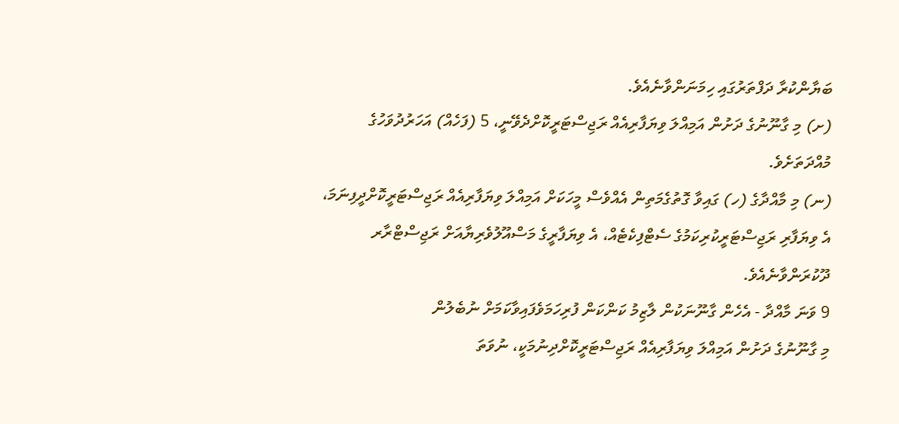ބަޔާންކުރާ ދަފްތަރުގައި ހިމަނަންވާނެއެވެ.
(ށ) މި ގާނޫނުގެ ދަށުން އަމިއްލަ ވިޔަފާރިއެއް ރަޖިސްޓަރީކޮށްދެވޭނީ، 5 (ފަހެއް) އަހަރުދުވަހުގެ މުއްދަތަށެވެ.
(ނ) މި މާއްދާގެ (ހ) ގައިވާ ގޮތުގެމަތިން އެއްވެސް މީހަކަށް އަމިއްލަ ވިޔަފާރިއެއް ރަޖިސްޓަރީކޮށްދީފިނަމަ، އެ ވިޔަފާރި ރަޖިސްޓަރީކުރިކަމުގެ ސެޓްފިކެޓެއް، އެ ވިޔަފާރީގެ މަސްއޫލުވެރިޔާއަށް ރަޖިސްޓްރާރ ދޫކުރަންވާނެއެވެ.
9 ވަނަ މާއްދާ - އެހެން ގާނޫނަކުން ލާޒިމު ކަންކަން ފުރިހަމަވެފައިވާކަމަށް ނުބެލުން
މި ގާނޫނުގެ ދަށުން އަމިއްލަ ވިޔަފާރިއެއް ރަޖިސްޓަރީކޮށްދިނުމަކީ، ނުވަތަ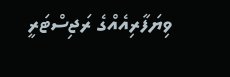ވިޔަފާރިއެއްގެ ރަޖިސްޓަރީ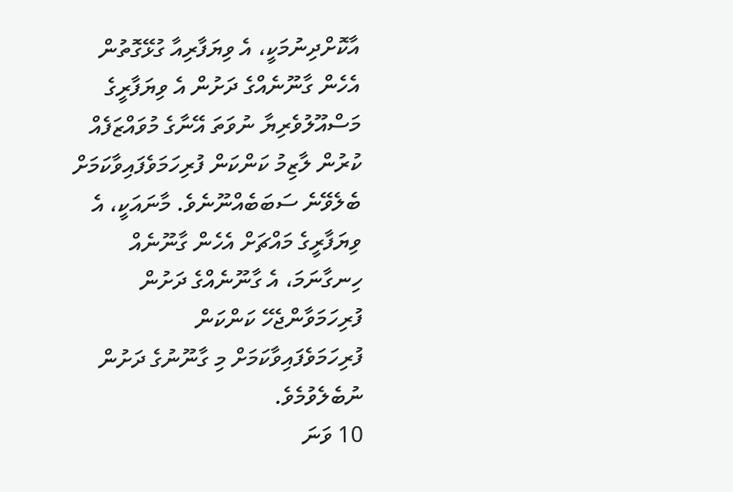އާކޮށްދިނުމަކީ، އެ ވިޔަފާރިއާ ގުޅޭގޮތުން އެހެން ގާނޫނެއްގެ ދަށުން އެ ވިޔަފާރީގެ މަސްއޫލުވެރިޔާ ނުވަތަ އޭނާގެ މުވައްޒަފެއް ކުރުން ލާޒިމު ކަންކަން ފުރިހަމަވެފައިވާކަމަށް ބެލެވޭނެ ސަބަބެއްނޫނެވެ. މާނައަކީ، އެ ވިޔަފާރީގެ މައްޗަށް އެހެން ގާނޫނެއް ހިނގާނަމަ، އެ ގާނޫނެއްގެ ދަށުން ފުރިހަމަވާންޖެހޭ ކަންކަން ފުރިހަމަވެފައިވާކަމަށް މި ގާނޫނުގެ ދަށުން ނުބެލެވުމެވެ.
10 ވަނަ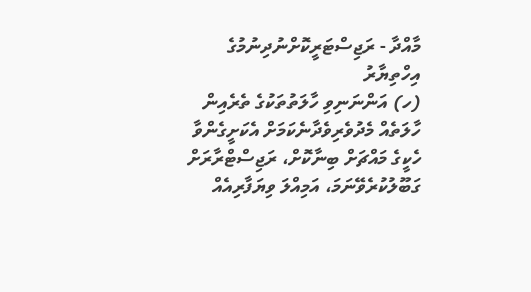މާއްދާ - ރަޖިސްޓަރީކޮށްނުދިނުމުގެ އިހްތިޔާރު
(ހ) އަންނަނިވި ހާލަތުތަކުގެ ތެރެއިން ހާލަތެއް މެދުވެރިވެދާނެކަމަށް އެކަށީގެންވާ ހެކީގެ މައްޗަށް ބިނާކޮށް، ރަޖިސްޓްރާރަށް ގަބޫލުކުރެވޭނަމަ، އަމިއްލަ ވިޔަފާރިއެއް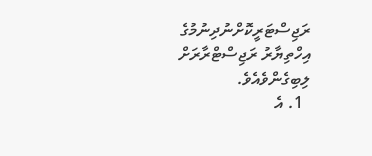ރަޖިސްޓަރީކޮށްނުދިނުމުގެ އިހްތިޔާރު ރަޖިސްޓްރާރަށް ލިބިގެންވެއެވެ.
  1. އެ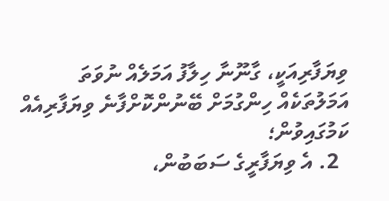ވިޔަފާރިއަކީ، ގާނޫނާ ހިލާފު އަމަލެއް ނުވަތަ އަމަލުތަކެއް ހިންގުމަށް ބޭނުންކޮށްފާނެ ވިޔަފާރިއެއް ކަމުގައިވުން؛
  2. އެ ވިޔަފާރީގެ ސަބަބުން،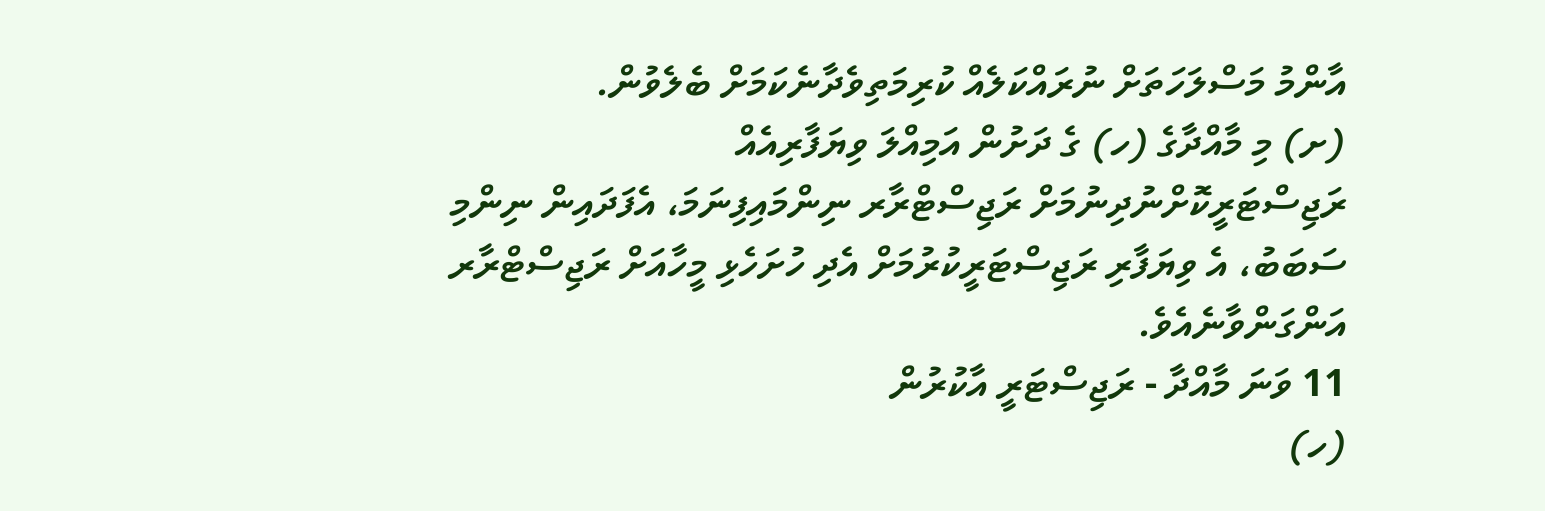އާންމު މަސްލަހަތަށް ނުރައްކަލެއް ކުރިމަތިވެދާނެކަމަށް ބެލެވުން.
(ށ) މި މާއްދާގެ (ހ) ގެ ދަށުން އަމިއްލަ ވިޔަފާރިއެއް ރަޖިސްޓަރީކޮށްނުދިނުމަށް ރަޖިސްޓްރާރ ނިންމައިފިނަމަ، އެފަދައިން ނިންމި ސަބަބު، އެ ވިޔަފާރި ރަޖިސްޓަރީކުރުމަށް އެދި ހުށަހެޅި މީހާއަށް ރަޖިސްޓްރާރ އަންގަންވާނެއެވެ.
11 ވަނަ މާއްދާ - ރަޖިސްޓަރީ އާކުރުން
(ހ)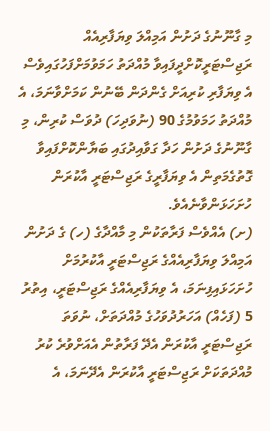މި ގާނޫނުގެ ދަށުން އަމިއްލަ ވިޔަފާރިއެއް ރަޖިސްޓަރީކޮށްދީފައިވާ މުއްދަތު ހަމަވުމަށްފަހުގައިވެސް އެ ވިޔަފާރި ކުރިއަށް ގެންދަން ބޭނުން ކަމަށްވާނަމަ، އެ މުއްދަތު ހަމަވުމުގެ 90 (ނުވަދިހަ) ދުވަސް ކުރިން، މި ގާނޫނުގެ ދަށުން ހަދާ ގަވާއިދުގައި ބަޔާންކޮށްފައިވާ ގޮތުގެމަތިން އެ ވިޔަފާރީގެ ރަޖިސްޓަރީ އާކުރަން ހުށަހަޅަންވާނެއެވެ.
(ށ) އެއްވެސް ފަރާތަކުން މި މާއްދާގެ (ހ) ގެ ދަށުން އަމިއްލަ ވިޔަފާރިއެއްގެ ރަޖިސްޓަރީ އާކުރުމަށް ހުށަހަޅައިފިނަމަ، އެ ވިޔަފާރިއެއްގެ ރަޖިސްޓަރީ، އިތުރު 5 (ފަހެއް) އަހަރުދުވަހުގެ މުއްދަތަށް، ނުވަތަ ރަޖިސްޓަރީ އާކުރަން އެދޭ ފަރާތުން އެއަށްވުރެ ކުރު މުއްދަތަކަށް ރަޖިސްޓަރީ އާކުރަން އެދޭނަމަ، އެ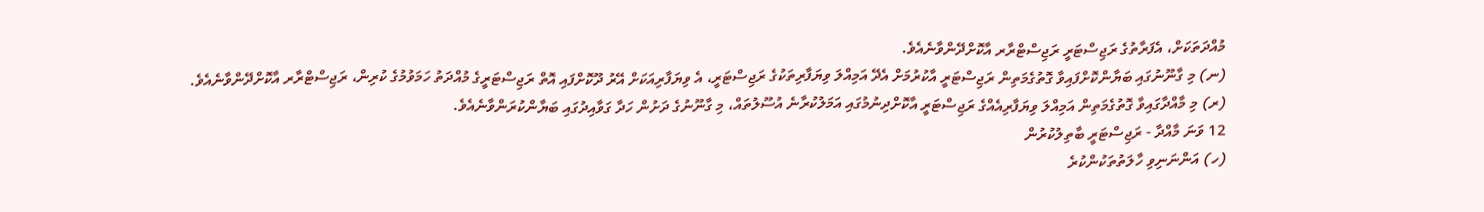މުއްދަތަކަށް، އެފަރާތުގެ ރަޖިސްޓަރީ ރަޖިސްޓްރާރ އާކޮށްދޭންވާނެއެވެ.
(ނ) މި ގާނޫނުގައި ބަޔާންކޮށްފައިވާ ގޮތުގެމަތިން ރަޖިސްޓަރީ އާކުރުމަށް އެދޭ އަމިއްލަ ވިޔަފާރިތަކުގެ ރަޖިސްޓަރީ، އެ ވިޔަފާރިއަކަށް އޭރު ދޫކޮށްފައި އޮތް ރަޖިސްޓަރީގެ މުއްދަތު ހަމަވުމުގެ ކުރިން، ރަޖިސްޓްރާރ އާކޮށްދޭންވާނެއެވެ.
(ރ) މި މާއްދާގައިވާ ގޮތުގެމަތިން އަމިއްލަ ވިޔަފާރިއެއްގެ ރަޖިސްޓަރީ އާކޮށްދިނުމުގައި އަމަލުކުރާނެ އުސޫލުތައް، މި ގާނޫނުގެ ދަށުން ހަދާ ގަވާއިދުގައި ބަޔާންކުރަންވާނެއެވެ.
12 ވަނަ މާއްދާ - ރަޖިސްޓަރީ ބާތިލުކުރުން
(ހ) އަންނަނިވި ހާލަތުތަކުންކުރެ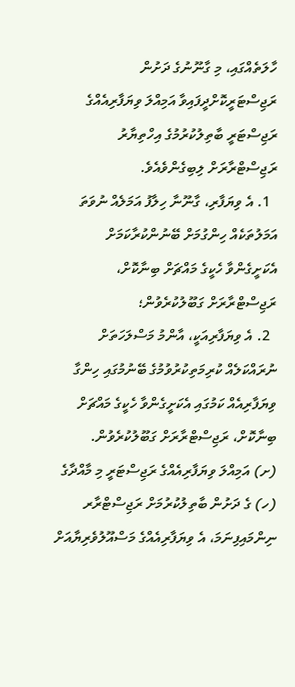ހާލަތެއްގައި، މި ގާނޫނުގެ ދަށުން ރަޖިސްޓަރީކޮށްދީފައިވާ އަމިއްލަ ވިޔަފާރިއެއްގެ ރަޖިސްޓަރީ ބާތިލުކުރުމުގެ އިހްތިޔާރު ރަޖިސްޓްރާރަށް ލިބިގެންވެއެވެ.
  1. އެ ވިޔަފާރި، ގާނޫނާ ހިލާފު އަމަލެއް ނުވަތަ އަމަލުތަކެއް ހިންގުމަށް ބޭނުންކުރާކަމަށް އެކަށީގެންވާ ހެކީގެ މައްޗަށް ބިނާކޮށް، ރަޖިސްޓްރާރަށް ގަބޫލުކުރެވުން؛
  2. އެ ވިޔަފާރިއަކީ، އާންމު މަސްލަހަތަށް ނުރައްކަލެއް ކުރިމަތިކުރުވުމުގެ ބޭނުމުގައި ހިންގާ ވިޔަފާރިއެއް ކަމުގައި އެކަށީގެންވާ ހެކީގެ މައްޗަށް ބިނާކޮށް، ރަޖިސްޓްރާރަށް ގަބޫލުކުރެވުން.
(ށ) އަމިއްލަ ވިޔަފާރިއެއްގެ ރަޖިސްޓަރީ މި މާއްދާގެ (ހ) ގެ ދަށުން ބާތިލުކުރުމަށް ރަޖިސްޓްރާރ ނިންމައިފިނަމަ، އެ ވިޔަފާރިއެއްގެ މަސްއޫލުވެރިޔާއަށް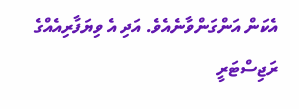އެކަން އަންގަންވާނެއެވެ. އަދި އެ ވިޔަފާރިއެއްގެ ރަޖިސްޓަރީ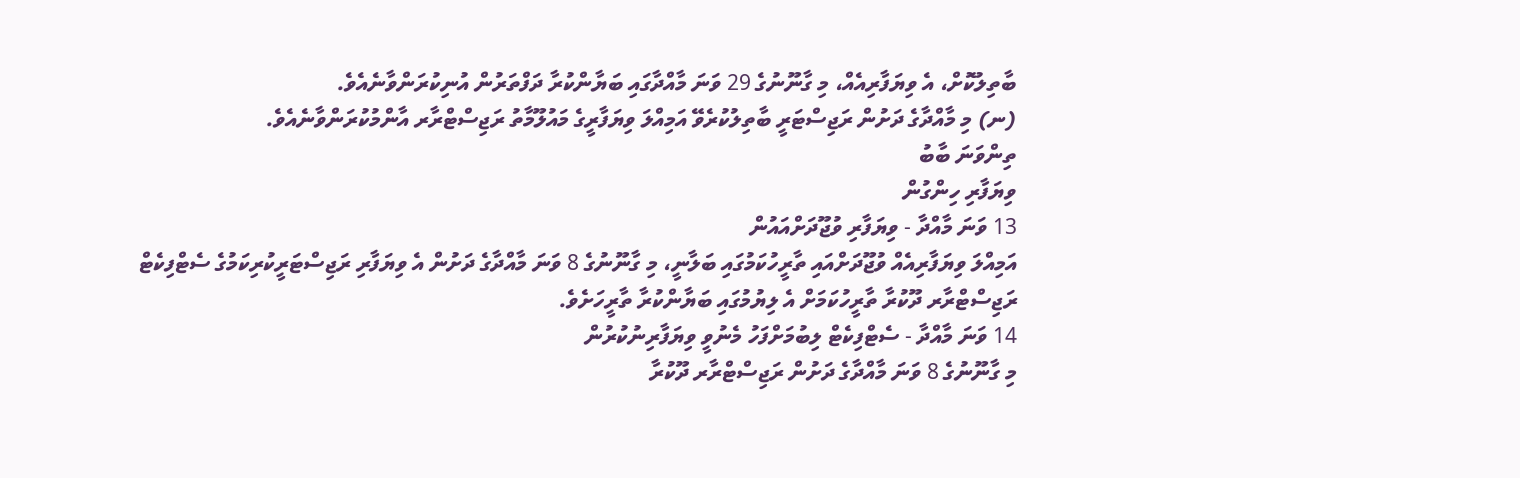ބާތިލުކޮށް، އެ ވިޔަފާރިއެއް، މި ގާނޫނުގެ 29 ވަނަ މާއްދާގައި ބަޔާންކުރާ ދަފްތަރުން އުނިކުރަންވާނެއެވެ.
(ނ) މި މާއްދާގެ ދަށުން ރަޖިސްޓަރީ ބާތިލުކުރެވޭ އަމިއްލަ ވިޔަފާރީގެ މައުލޫމާތު ރަޖިސްޓްރާރ އާންމުކުރަންވާނެއެވެ.
ތިންވަނަ ބާބު
ވިޔަފާރި ހިންގުން
13 ވަނަ މާއްދާ - ވިޔަފާރި ވުޖޫދަށްއައުން
އަމިއްލަ ވިޔަފާރިއެއް ވުޖޫދަށްއައި ތާރީހުކަމުގައި ބަލާނީ، މި ގާނޫނުގެ 8 ވަނަ މާއްދާގެ ދަށުން އެ ވިޔަފާރި ރަޖިސްޓަރީކުރިކަމުގެ ސެޓްފިކެޓް ރަޖިސްޓްރާރ ދޫކުރާ ތާރީހުކަމަށް އެ ލިޔުމުގައި ބަޔާންކުރާ ތާރީހަށެވެ.
14 ވަނަ މާއްދާ - ސެޓްފިކެޓް ލިބުމަށްފަހު މެނުވީ ވިޔަފާރިނުކުރުން
މި ގާނޫނުގެ 8 ވަނަ މާއްދާގެ ދަށުން ރަޖިސްޓްރާރ ދޫކުރާ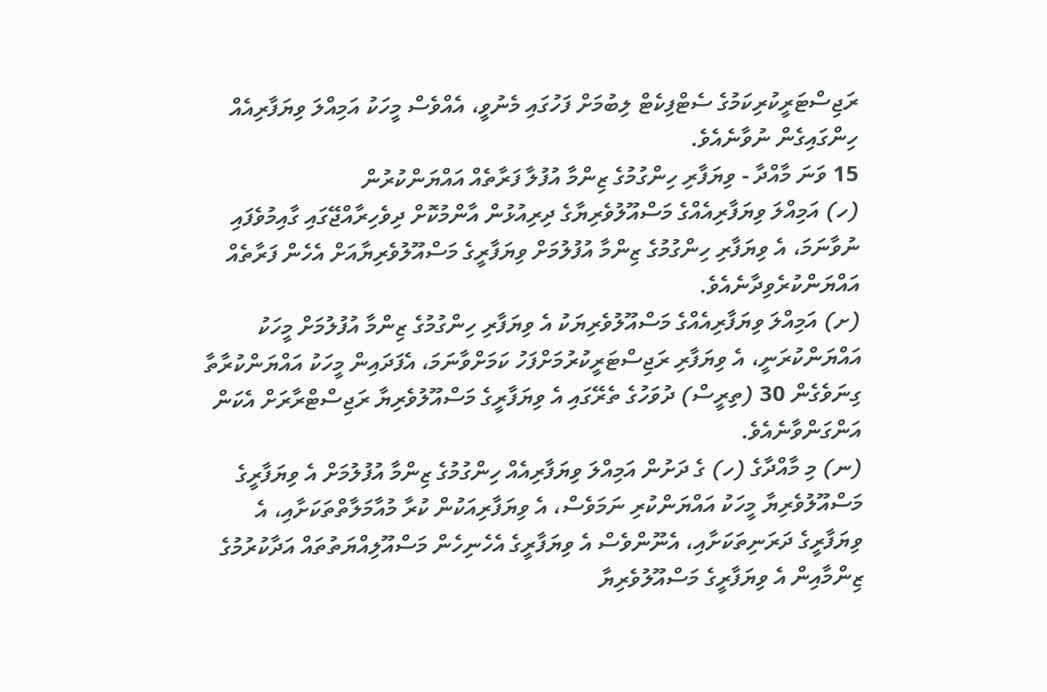ރަޖިސްޓަރީކުރިކަމުގެ ސެޓްފިކެޓް ލިބުމަށް ފަހުގައި މެނުވީ، އެއްވެސް މީހަކު އަމިއްލަ ވިޔަފާރިއެއް ހިންގައިގެން ނުވާނެއެވެ.
15 ވަނަ މާއްދާ - ވިޔަފާރި ހިންގުމުގެ ޒިންމާ އުފުލާ ފަރާތެއް އައްޔަންކުރުން
(ހ) އަމިއްލަ ވިޔަފާރިއެއްގެ މަސްއޫލުވެރިޔާގެ ދިރިއުޅުން އާންމުކޮށް ދިވެހިރާއްޖޭގައި ގާއިމުވެފައި ނުވާނަމަ، އެ ވިޔަފާރި ހިންގުމުގެ ޒިންމާ އުފުލުމަށް ވިޔަފާރީގެ މަސްއޫލުވެރިޔާއަށް އެހެން ފަރާތެއް އައްޔަންކުރެވިދާނެއެވެ.
(ށ) އަމިއްލަ ވިޔަފާރިއެއްގެ މަސްއޫލުވެރިޔަކު އެ ވިޔަފާރި ހިންގުމުގެ ޒިންމާ އުފުލުމަށް މީހަކު އައްޔަންކުރަނީ، އެ ވިޔަފާރި ރަޖިސްޓަރީކުރުމަށްފަހު ކަމަށްވާނަމަ، އެފަދައިން މީހަކު އައްޔަންކުރާތާ ގިނަވެގެން 30 (ތިރީސް) ދުވަހުގެ ތެރޭގައި އެ ވިޔަފާރީގެ މަސްއޫލުވެރިޔާ ރަޖިސްޓްރާރަށް އެކަން އަންގަންވާނެއެވެ.
(ނ) މި މާއްދާގެ (ހ) ގެ ދަށުން އަމިއްލަ ވިޔަފާރިއެއް ހިންގުމުގެ ޒިންމާ އުފުލުމަށް އެ ވިޔަފާރީގެ މަސްއޫލުވެރިޔާ މީހަކު އައްޔަންކުރި ނަމަވެސް، އެ ވިޔަފާރިއަކުން ކުރާ މުއާމަލާތްތަކަށާއި، އެ ވިޔަފާރީގެ ދަރަނިތަކަށާއި، އެނޫންވެސް އެ ވިޔަފާރީގެ އެހެނިހެން މަސްއޫލިއްޔަތުތައް އަދާކުރުމުގެ ޒިންމާއިން އެ ވިޔަފާރީގެ މަސްއޫލުވެރިޔާ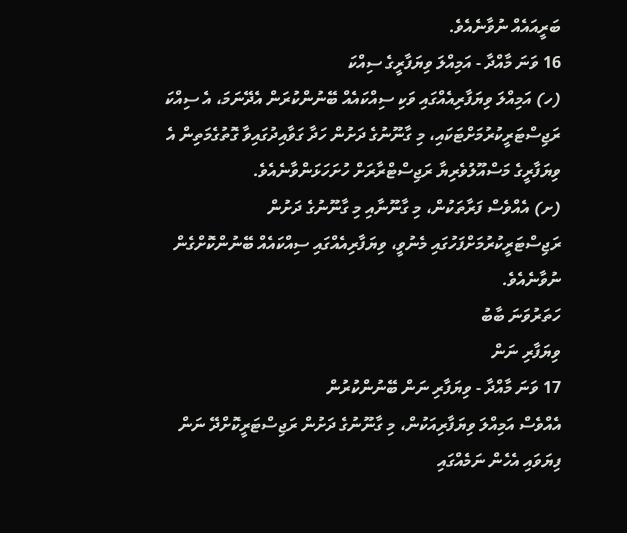ބަރީއައެއް ނުވާނެއެވެ.
16 ވަނަ މާއްދާ - އަމިއްލަ ވިޔަފާރީގެ ސިއްކަ
(ހ) އަމިއްލަ ވިޔަފާރިއެއްގައި ވަކި ސިއްކައެއް ބޭނުންކުރަން އެދޭނަމަ، އެ ސިއްކަ ރަޖިސްޓަރީކުރުމަށްޓަކައި، މި ގާނޫނުގެ ދަށުން ހަދާ ގަވާއިދުގައިވާ ގޮތުގެމަތިން އެ ވިޔަފާރީގެ މަސްއޫލުވެރިޔާ ރަޖިސްޓްރާރަށް ހުށަހަޅަންވާނެއެވެ.
(ށ) އެއްވެސް ފަރާތަކުން، މި ގާނޫނާއި މި ގާނޫނުގެ ދަށުން ރަޖިސްޓަރީކުރުމަށްފަހުގައި މެނުވީ، ވިޔަފާރިއެއްގައި ސިއްކައެއް ބޭނުންކޮށްގެން ނުވާނެއެވެ.
ހަތަރުވަނަ ބާބު
ވިޔަފާރި ނަން
17 ވަނަ މާއްދާ - ވިޔަފާރި ނަން ބޭނުންކުރުން
އެއްވެސް އަމިއްލަ ވިޔަފާރިއަކުން، މި ގާނޫނުގެ ދަށުން ރަޖިސްޓަރީކޮށްދޭ ނަން ފިޔަވައި އެހެން ނަމެއްގައި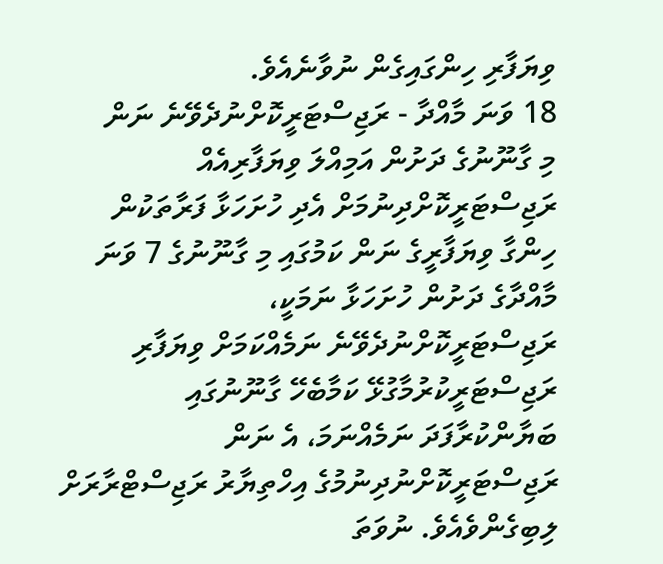ވިޔަފާރި ހިންގައިގެން ނުވާނެއެވެ.
18 ވަނަ މާއްދާ - ރަޖިސްޓަރީކޮށްނުދެވޭނެ ނަން
މި ގާނޫނުގެ ދަށުން އަމިއްލަ ވިޔަފާރިއެއް ރަޖިސްޓަރީކޮށްދިނުމަށް އެދި ހުށަހަޅާ ފަރާތަކުން ހިންގާ ވިޔަފާރީގެ ނަން ކަމުގައި މި ގާނޫނުގެ 7 ވަނަ މާއްދާގެ ދަށުން ހުށަހަޅާ ނަމަކީ، ރަޖިސްޓަރީކޮށްނުދެވޭނެ ނަމެއްކަމަށް ވިޔަފާރި ރަޖިސްޓަރީކުރުމާގުޅޭ ކަމާބެހޭ ގާނޫނުގައި ބަޔާންކުރާފަދަ ނަމެއްނަމަ، އެ ނަން ރަޖިސްޓަރީކޮށްނުދިނުމުގެ އިހްތިޔާރު ރަޖިސްޓްރާރަށް ލިބިގެންވެއެވެ. ނުވަތަ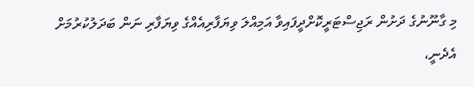މި ގާނޫނުގެ ދަށުން ރަޖިސްޓަރީކޮށްދީފައިވާ އަމިއްލަ ވިޔަފާރިއެއްގެ ވިޔަފާރި ނަން ބަދަލުކުރުމަށް އެދެނީ،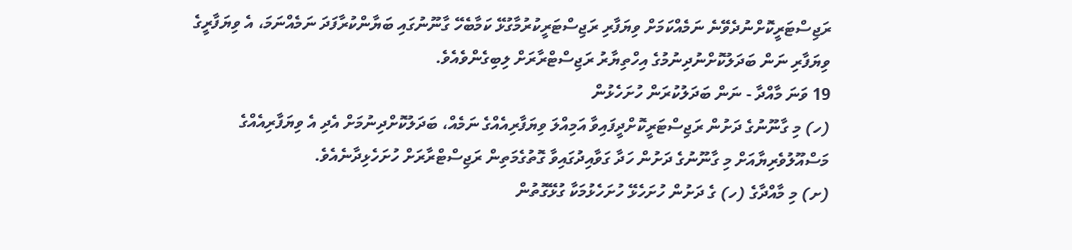ރަޖިސްޓަރީކޮށްނުދެވޭނެ ނަމެއްކަމަށް ވިޔަފާރި ރަޖިސްޓަރީކުރުމާގުޅޭ ކަމާބެހޭ ގާނޫނުގައި ބަޔާންކުރާފަދަ ނަމެއްނަމަ، އެ ވިޔަފާރީގެ ވިޔަފާރި ނަން ބަދަލުކޮށްނުދިނުމުގެ އިހްތިޔާރު ރަޖިސްޓްރާރަށް ލިބިގެންވެއެވެ.
19 ވަނަ މާއްދާ - ނަން ބަދަލުކުރަން ހުށަހެޅުން
(ހ) މި ގާނޫނުގެ ދަށުން ރަޖިސްޓަރީކޮށްދީފައިވާ އަމިއްލަ ވިޔަފާރިއެއްގެ ނަމެއް، ބަދަލުކޮށްދިނުމަށް އެދި އެ ވިޔަފާރިއެއްގެ މަސްއޫލުވެރިޔާއަށް މި ގާނޫނުގެ ދަށުން ހަދާ ގަވާއިދުގައިވާ ގޮތުގެމަތިން ރަޖިސްޓްރާރަށް ހުށަހެޅިދާނެއެވެ.
(ށ) މި މާއްދާގެ (ހ) ގެ ދަށުން ހުށަހެޅޭ ހުށަހެޅުމަކާ ގުޅޭގޮތުން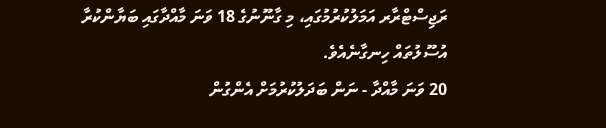ރަޖިސްޓްރާރ އަމަލުކުރުމުގައި، މި ގާނޫނުގެ 18 ވަނަ މާއްދާގައި ބަޔާންކުރާ އުސޫލުތައް ހިނގާނެއެވެ.
20 ވަނަ މާއްދާ - ނަން ބަދަލުކުރުމަށް އެންގުން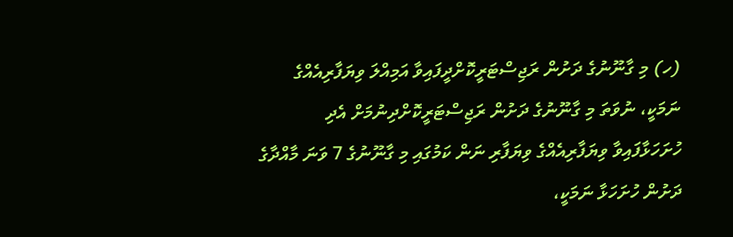(ހ) މި ގާނޫނުގެ ދަށުން ރަޖިސްޓަރީކޮށްދީފައިވާ އަމިއްލަ ވިޔަފާރިއެއްގެ ނަމަކީ، ނުވަތަ މި ގާނޫނުގެ ދަށުން ރަޖިސްޓަރީކޮށްދިނުމަށް އެދި ހުށަހަޅާފައިވާ ވިޔަފާރިއެއްގެ ވިޔަފާރި ނަން ކަމުގައި މި ގާނޫނުގެ 7 ވަނަ މާއްދާގެ ދަށުން ހުށަހަޅާ ނަމަކީ،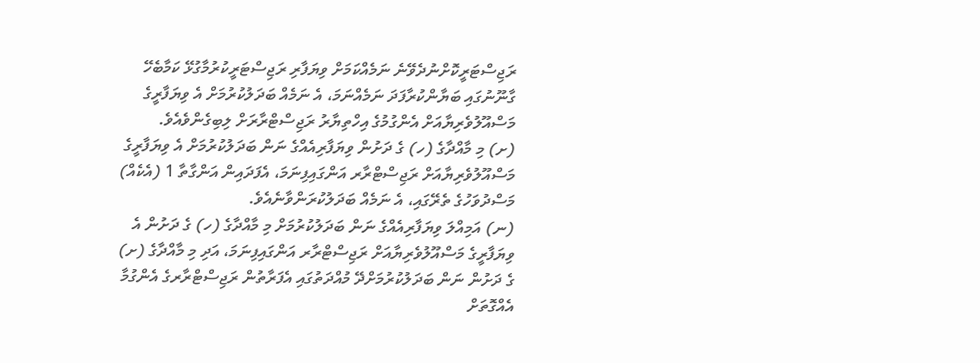ރަޖިސްޓަރީކޮށްނުދެވޭނެ ނަމެއްކަމަށް ވިޔަފާރި ރަޖިސްޓަރީކުރުމާގުޅޭ ކަމާބެހޭ ގާނޫނުގައި ބަޔާންކުރާފަދަ ނަމެއްނަމަ، އެ ނަމެއް ބަދަލުކުރުމަށް އެ ވިޔަފާރީގެ މަސްއޫލުވެރިޔާއަށް އެންގުމުގެ އިހްތިޔާރު ރަޖިސްޓްރާރަށް ލިބިގެންވެއެވެ.
(ށ) މި މާއްދާގެ (ހ) ގެ ދަށުން ވިޔަފާރިއެއްގެ ނަން ބަދަލުކުރުމަށް އެ ވިޔަފާރީގެ މަސްއޫލުވެރިޔާއަށް ރަޖިސްޓްރާރ އަންގައިފިނަމަ، އެފަދައިން އަންގާތާ 1 (އެކެއް) މަސްދުވަހުގެ ތެރޭގައި، އެ ނަމެއް ބަދަލުކުރަންވާނެއެވެ.
(ނ) އަމިއްލަ ވިޔަފާރިއެއްގެ ނަން ބަދަލުކުރުމަށް މި މާއްދާގެ (ހ) ގެ ދަށުން އެ ވިޔަފާރީގެ މަސްއޫލުވެރިޔާއަށް ރަޖިސްޓްރާރ އަންގައިފިނަމަ، އަދި މި މާއްދާގެ (ށ) ގެ ދަށުން ނަން ބަދަލުކުރުމަށްދޭ މުއްދަތުގައި އެފަރާތުން ރަޖިސްޓްރާރގެ އެންގުމާ އެއްގޮތަށް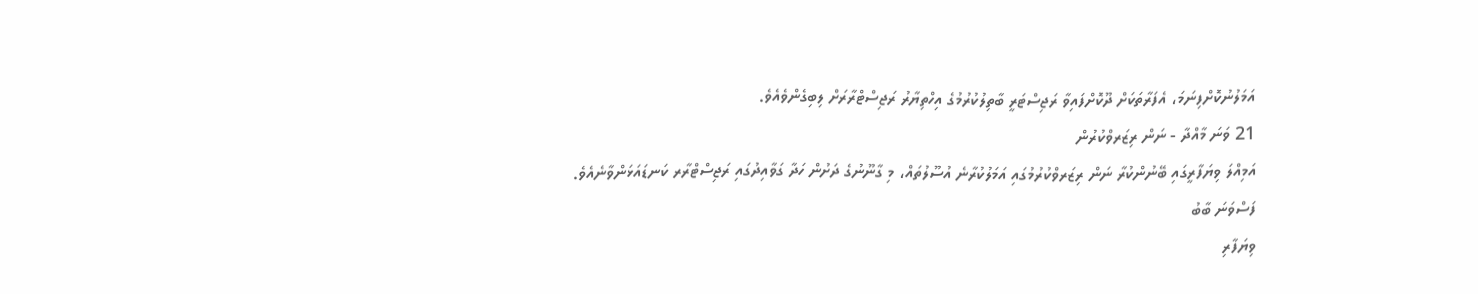އަމަލުނުކޮށްފިނަމަ، އެފަރާތަކަށް ދޫކޮށްފައިވާ ރަޖިސްޓަރީ ބާތިލުކުރުމުގެ އިހްތިޔާރު ރަޖިސްޓްރާރަށް ލިބިގެންވެއެވެ.
21 ވަނަ މާއްދާ - ނަން ރިޒަރވްކުރުން
އަމިއްލަ ވިޔަފާރީގައި ބޭނުންކުރާ ނަން ރިޒަރވްކުރުމުގައި އަމަލުކުރާނެ އުސޫލުތައް، މި ގާނޫނުގެ ދަށުން ހަދާ ގަވާއިދުގައި ރަޖިސްޓްރާރ ކަނޑައަޅަންވާނެއެވެ.
ފަސްވަނަ ބާބު
ވިޔަފާރި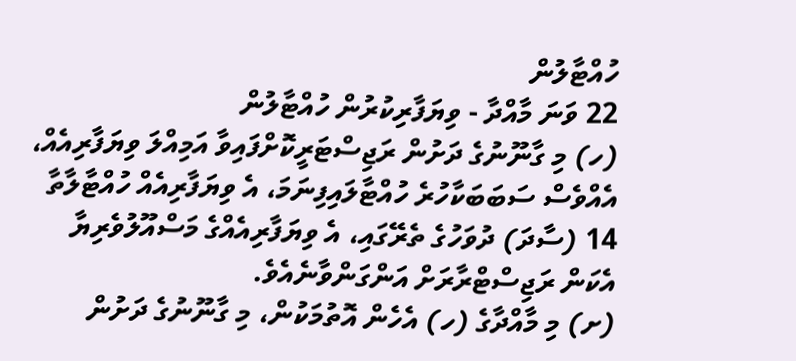ހުއްޓާލުން
22 ވަނަ މާއްދާ - ވިޔަފާރިކުރުން ހުއްޓާލުން
(ހ) މި ގާނޫނުގެ ދަށުން ރަޖިސްޓަރީކޮށްފައިވާ އަމިއްލަ ވިޔަފާރިއެއް، އެއްވެސް ސަބަބަކާހުރެ ހުއްޓާލައިފިނަމަ، އެ ވިޔަފާރިއެއް ހުއްޓާލާތާ 14 (ސާދަ) ދުވަހުގެ ތެރޭގައި، އެ ވިޔަފާރިއެއްގެ މަސްއޫލުވެރިޔާ އެކަން ރަޖިސްޓްރާރަށް އަންގަންވާނެއެވެ.
(ށ) މި މާއްދާގެ (ހ) އެހެން އޮތުމަކުން، މި ގާނޫނުގެ ދަށުން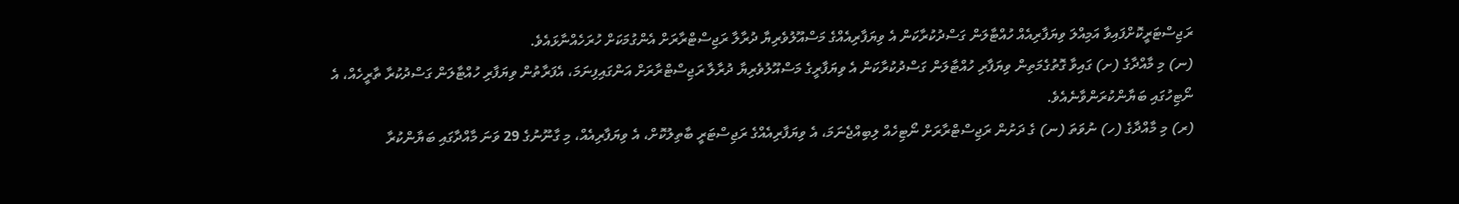ރަޖިސްޓަރީކޮށްފައިވާ އަމިއްލަ ވިޔަފާރިއެއް ހުއްޓާލަން ގަސްދުކުރާކަން އެ ވިޔަފާރިއެއްގެ މަސްއޫލުވެރިޔާ ދުރާލާ ރަޖިސްޓްރާރަށް އެންގުމަކަށް ހުރަހެއްނާޅައެވެ.
(ނ) މި މާއްދާގެ (ށ) ގައިވާ ގޮތުގެމަތިން ވިޔަފާރި ހުއްޓާލަން ގަސްދުކުރާކަން އެ ވިޔަފާރީގެ މަސްއޫލުވެރިޔާ ދުރާލާ ރަޖިސްޓްރާރަށް އަންގައިފިނަމަ، އެފަރާތުން ވިޔަފާރި ހުއްޓާލަން ގަސްދުކުރާ ތާރީހެއް، އެ ނޯޓިހުގައި ބަޔާންކުރަންވާނެއެވެ.
(ރ) މި މާއްދާގެ (ހ) ނުވަތަ (ނ) ގެ ދަށުން ރަޖިސްޓްރާރަށް ނޯޓިހެއް ލިބިއްޖެނަމަ، އެ ވިޔަފާރިއެއްގެ ރަޖިސްޓަރީ ބާތިލުކޮށް، އެ ވިޔަފާރިއެއް، މި ގާނޫނުގެ 29 ވަނަ މާއްދާގައި ބަޔާންކުރާ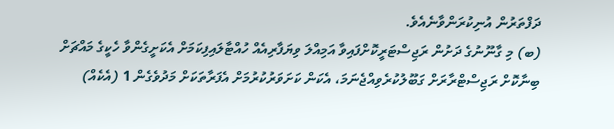ދަފްތަރުން އުނިކުރަންވާނެއެވެ.
(ބ) މި ގާނޫނުގެ ދަށުން ރަޖިސްޓަރީކޮށްފައިވާ އަމިއްލަ ވިޔަފާރިއެއް ހުއްޓާލައިފިކަމަށް އެކަށީގެންވާ ހެކީގެ މައްޗަށް ބިނާކޮށް ރަޖިސްޓްރާރަށް ގަބޫލުކުރެވިއްޖެނަމަ، އެކަން ކަށަވަރުކުރުމަށް އެފަރާތަކަށް މަދުވެގެން 1 (އެކެއް)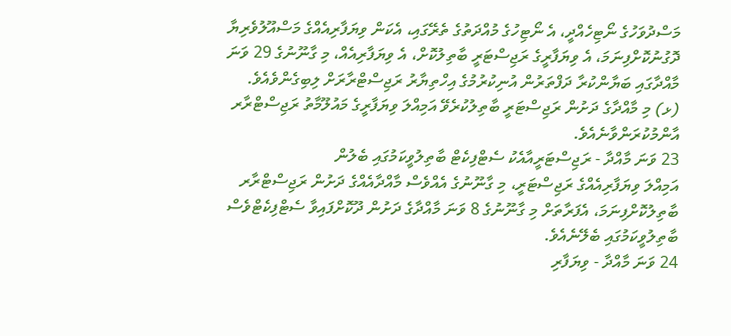މަސްދުވަހުގެ ނޯޓިހެއްދީ، އެ ނޯޓިހުގެ މުއްދަތުގެ ތެރޭގައި، އެކަން ވިޔަފާރިއެއްގެ މަސްއޫލުވެރިޔާ ދޮގުނުކޮށްފިނަމަ، އެ ވިޔަފާރީގެ ރަޖިސްޓަރީ ބާތިލުކޮށް، އެ ވިޔަފާރިއެއް، މި ގާނޫނުގެ 29 ވަނަ މާއްދާގައި ބަޔާންކުރާ ދަފްތަރުން އުނިކުރުމުގެ އިހްތިޔާރު ރަޖިސްޓްރާރަށް ލިބިގެންވެއެވެ.
(ޅ) މި މާއްދާގެ ދަށުން ރަޖިސްޓަރީ ބާތިލުކުރެވޭ އަމިއްލަ ވިޔަފާރީގެ މައުލޫމާތު ރަޖިސްޓްރާރ އާންމުކުރަންވާނެއެވެ.
23 ވަނަ މާއްދާ - ރަޖިސްޓަރީއާއެކު ސެޓްފިކެޓް ބާތިލުވީކަމުގައި ބެލުން
އަމިއްލަ ވިޔަފާރިއެއްގެ ރަޖިސްޓަރީ، މި ގާނޫނުގެ އެއްވެސް މާއްދާއެއްގެ ދަށުން ރަޖިސްޓްރާރ ބާތިލުކޮށްފިނަމަ، އެފަރާތަށް މި ގާނޫނުގެ 8 ވަނަ މާއްދާގެ ދަށުން ދޫކޮށްފައިވާ ސެޓްފިކެޓްވެސް ބާތިލުވީކަމުގައި ބެލޭނެއެވެ.
24 ވަނަ މާއްދާ - ވިޔަފާރި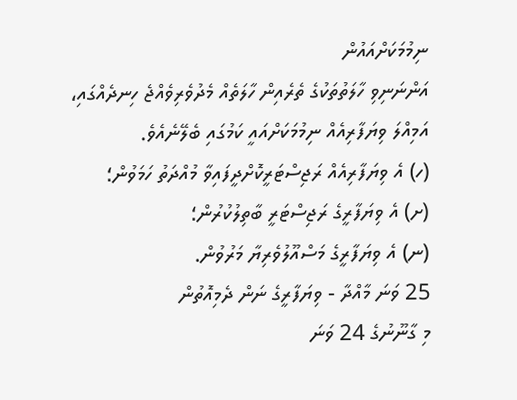ނިމުމަކަށްއައުން
އަންނަނިވި ހާލަތުތަކުގެ ތެރެއިން ހާލަތެއް މެދުވެރިވެއްޖެ ހިނދެއްގައި، އަމިއްލަ ވިޔަފާރިއެއް ނިމުމަކަށްއައީ ކަމުގައި ބެލޭނެއެވެ.
(ހ) އެ ވިޔަފާރިއެއް ރަޖިސްޓަރީކޮށްދީފައިވާ މުއްދަތު ހަމަވުން؛
(ށ) އެ ވިޔަފާރީގެ ރަޖިސްޓަރީ ބާތިލުކުރުން؛
(ނ) އެ ވިޔަފާރީގެ މަސްއޫލުވެރިޔާ މަރުވުން.
25 ވަނަ މާއްދާ - ވިޔަފާރީގެ ނަން ދެމިއޮތުން
މި ގާނޫނުގެ 24 ވަނަ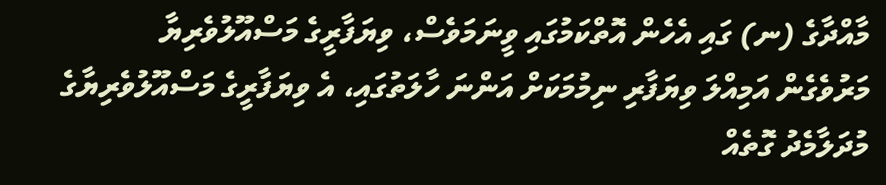މާއްދާގެ (ނ) ގައި އެހެން އޮތްކަމުގައި ވީނަމަވެސް، ވިޔަފާރީގެ މަސްއޫލުވެރިޔާ މަރުވެގެން އަމިއްލަ ވިޔަފާރި ނިމުމަކަށް އަންނަ ހާލަތުގައި، އެ ވިޔަފާރީގެ މަސްއޫލުވެރިޔާގެ މުދަލާމެދު ގޮތެއް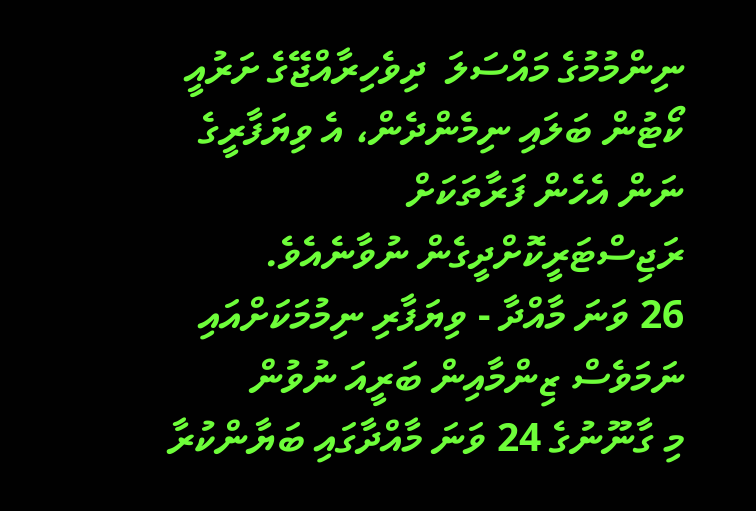ނިންމުމުގެ މައްސަލަ  ދިވެހިރާއްޖޭގެ ށަރުއީ ކޯޓުން ބަލައި ނިމެންދެން، އެ ވިޔަފާރީގެ ނަން އެހެން ފަރާތަކަށް ރަޖިސްޓަރީކޮށްދީގެން ނުވާނެއެވެ.
26 ވަނަ މާއްދާ - ވިޔަފާރި ނިމުމަކަށްއައި ނަމަވެސް ޒިންމާއިން ބަރީއަ ނުވުން
މި ގާނޫނުގެ 24 ވަނަ މާއްދާގައި ބަޔާންކުރާ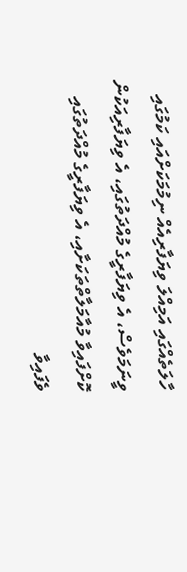ހާލަތެއްގައި އަމިއްލަ ވިޔަފާރިއެއް ނިމުމަކަށްއައި ކަމުގައި ވީނަމަވެސް، އެ ވިޔަފާރީގެ މުއްދަތުގައި، އެ ވިޔަފާރިއަކުން ކޮށްފައިވާ މުއާމަލާތްތަކަށާއި، އެ ވިޔަފާރީގެ މުއްދަތުގައި ވެފައިވާ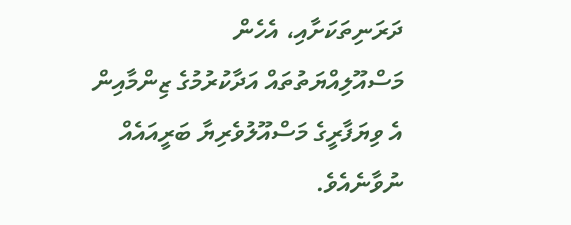ދަރަނިތަކަށާއި، އެހެން މަސްއޫލިއްޔަތުތައް އަދާކުރުމުގެ ޒިންމާއިން އެ ވިޔަފާރީގެ މަސްއޫލުވެރިޔާ ބަރީއައެއް ނުވާނެއެވެ.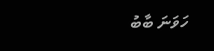ހަވަނަ ބާބު